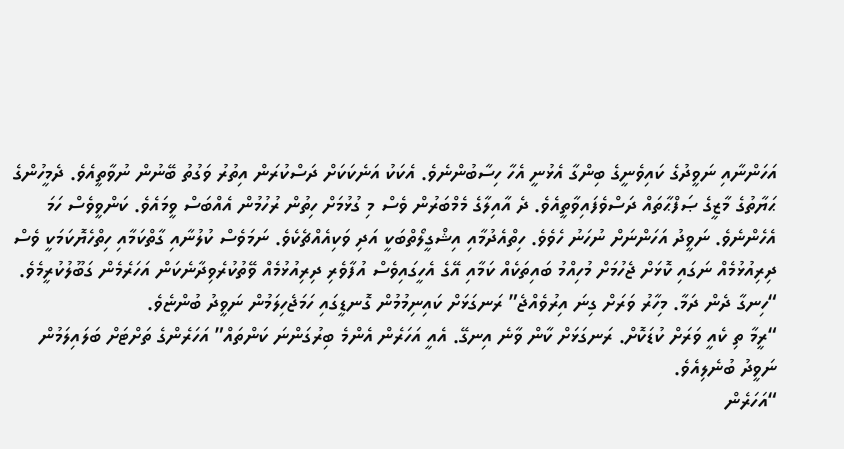އަހަންނާއި ނަވީދުގެ ކައިވެނީގެ ބިންގާ އެޅުނީ އެހާ ހިސާބުންނެވެ. އެކަކު އަނެކަކަށް ދަސްކުރަން އިތުރު ވަގުތު ބޭނުން ނުވާތީއެވެ. ދެމީހުންގެ ޙަޔާތުގެ މާޒީގެ ޞަފްޙާތައް ދަސްވެފައިވާތީއެވެ. ދެ އާއިލާގެ މެމްބަރުން ވެސް މި ގުޅުމަށް ހިތުން ރުހުމުން އެއްބަސް ވީމައެވެ. ކަންވީވެސް ހަމަ އެހެންނެވެ. ނަވީދު އަހަންނަށް ނުހަނު ހެވެވެ. ހިތްއެދުމާއި އިޝްގީލޯތްބަކީ އަދި ވަކިއެއްޗެކެވެ. ނަމަވެސް ކުލުނާއި ގާތްކަމާއި ހިތްހެޔޮކަމަކީ ވެސް ދިރިއުޅުމެއް ނަގައި ކޮޅަށް ޖެހުމަށް މުހިއްމު ބައިތަކެއް ކަމާއި އޭގެ އެހީގައިވެސް އުފާވެރި ދިރިއުޅުމެއް ވޭތުކުރެވިދާނެކަން އަހަރެމެން ގަބޫލުކުރީމެވެ.
“ހިނގާ ދެން ދަމާ. މިހާރު ވަރަށް ގިނަ އިރުވެއްޖެ” ރަނގަޅަށް ކައިނިމުމުން ގޮނޑީގައި ހަމަޖެހިލަމުން ނަވީދު ބުންޏެވެ.
“ރީމާ ތި ކެއީ ވަރަށް ކުޑަކޮށް. ރަނގަޅަށް ކާން ވާނެ އިނގޭ. އެއީ އަހަރެން އެންމެ ބިރުގަންނަ ކަންތައް” އަހަރެންގެ ތަށްޓަށް ބަލައިލަމުން ނަވީދު ބުނެލިއެވެ.
“އަހަރެން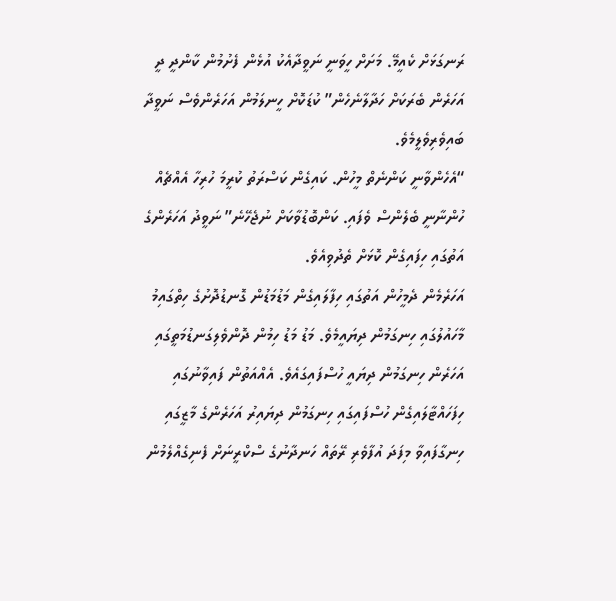ރަނގަޅަށް ކެއީމޭ. މަށަށް ހީވަނީ ނަވީދާއެކު އުޅެން ފެށުމުން ކާންދީ ދީ އަހަރެން ބެރަކަށް ހަދާލާނެހެން” ކުޑަކޮށް ހީނލަމުން އަހަރެންވެސް ނަވީދާ ބައިވެރިވެލީމެވެ.
“އެހެންވާނީ ކަންނެތް މީހުން. ކައިގެން ކަސްރަތު ކުރީމަ ހުރިހާ އެއްޗެއް ހުންނާނީ ބެލެންސް ވެފައި. ކަންބޮޑުވާކަށް ނުޖެހޭނެ” ނަވީދު އަހަރެންގެ އަތުގައި ހިފައިގެން ކޮޅަށް ތެދުވިއެވެ.
އަހަރެމެން ދެމީހުން އަތުގައި ހިފާލައިގެން މަޑުމަޑުން ގޮނޑުދޮށުގެ ހިތްގައިމު މާހައުލުގައި ހިނގަމުން ދިޔައީމެވެ. މަޑު މަޑު ހިމުން ދޮންވެލިގަނޑުމަތީގައި އަހަރެން ހިނގަމުން ދިޔައީ ހުސްފައިގައެވެ. އެއްއަތުން ފައިވާނުގައި ހިފަހައްޓާލައިގެން ހުސްފައިގައި ހިނގަމުން ދިޔައިރު އަހަރެންގެ މާޒީގައި ހިނގާފައިވާ މިފަދަ އުފާވެރި ރޭތައް ހަނދާނުގެ ސްކްރީނަށް ފެނިގެއްލެމުން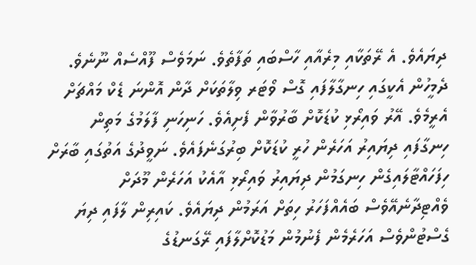ދިޔައެވެ. އެ ރޭތަކާއި މިރެއާއި ހާސްބައި ތަފާތެވެ. ނަމަވެސް ފޫއްސެއް ނޫނެވެ.
ދެމީހުން އެކީގައި ހިނގާލާފައި ގޮސް ވޯޓަރ ވިލާތަކަށް ދާން އޮންނަ ޑެކް މައްޗަށް އެރީމެވެ. އޭރު ވައިރޯޅި ކުޑަކޮށް ބާރުވާން ފެށިއެވެ. ހަނިހަނި ފާލަމުގެ މަތިން ހިނގާފައި ދިޔައިރު އަހަރެން ހުރީ ކުޑަކޮށް ބިރުގަނެފައެވެ. ނަވީދުގެ އަތުގައި ބާރަށް ހިފަހައްޓާލައިގެން ހިނގަމުން ދިޔައިރު ވައިރޯޅި އާއެކު އަހަރެން މޫދަށް ވެއްޓިދާނެއޭވެސް ބައެއްފަހަރު ހިތަށް އަރަމުން ދިޔައެވެ. ކައިރިން ލާފައި ދިޔަ ގެސްޓުންވެސް އަހަރެމެން ފެނުމުން މަޑުކޮށްލާފައި ރޭގަނޑުގެ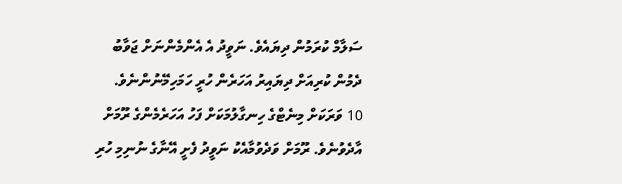ސަލާމް ކުރަމުން ދިޔައެވެ. ނަވީދު އެ އެންމެންނަށް ޖަވާބު ދެމުން ކުރިއަށް ދިޔައިރު އަހަރެން ހުރީ ހަމަހިމޭނުންނެވެ.
10 ވަރަކަށް މިނެޓްގެ ހިނގާލުމަކަށް ފަހު އަހަރެމެންގެ ރޫމަށް އާދެވުނެވެ. ރޫމަށް ވަދެވުމާއެކު ނަވީދު ފެށީ އޭނާގެ ނުނިމި ހުރި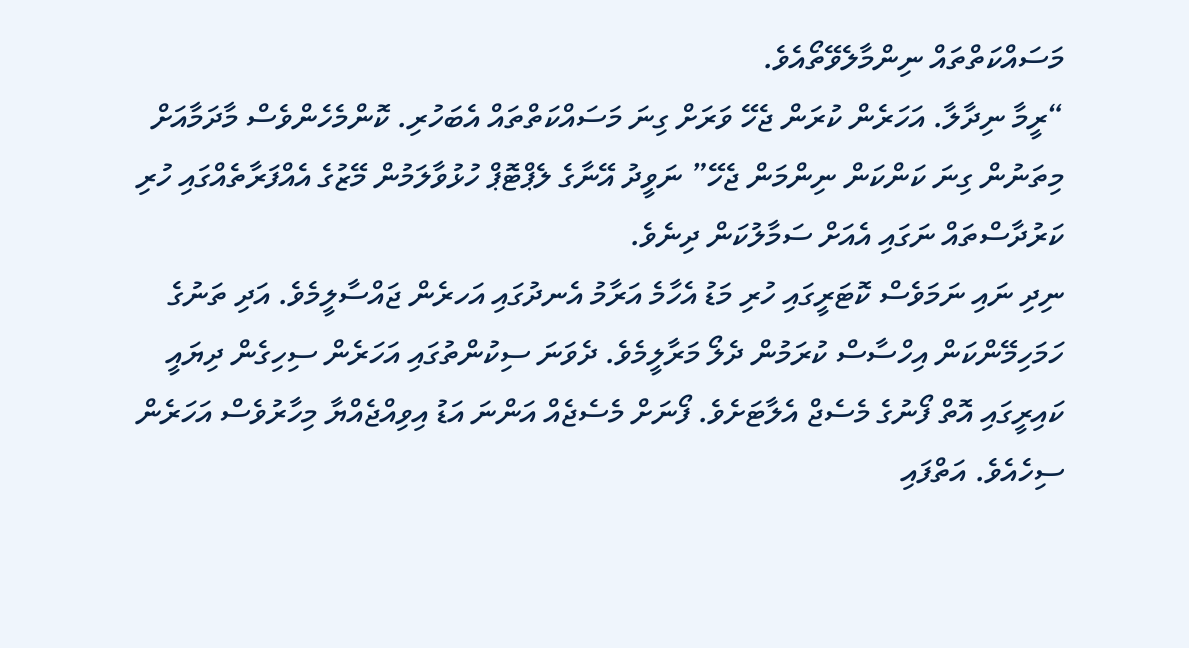މަސައްކަތްތައް ނިންމާލެވޭތޯއެވެ.
“ރީމާ ނިދާލާ. އަހަރެން ކުރަން ޖެހޭ ވަރަށް ގިނަ މަސައްކަތްތައް އެބަހުރި. ކޮންމެހެންވެސް މާދަމާއަށް މިތަނުން ގިނަ ކަންކަން ނިންމަން ޖެހޭ” ނަވީދު އޭނާގެ ލެޕްޓޮޕް ހުޅުވާލަމުން މޭޒުގެ އެއްފަރާތެއްގައި ހުރި ކަރުދާސްތައް ނަގައި އެއަށް ސަމާލުކަން ދިނެވެ.
ނިދި ނައި ނަމަވެސް ކޮޓަރީގައި ހުރި މަޑު އެހާމެ އަރާމު އެނދުގައި އަހރެން ޖައްސާލީމެވެ. އަދި ތަނުގެ ހަމަހިމޭންކަން އިހްސާސް ކުރަމުން ދެލޯ މަރާލީމެވެ. ދެވަނަ ސިކުންތުގައި އަހަރެން ސިހިގެން ދިޔައީ ކައިރީގައި އޮތް ފޯނުގެ މެސެޖް އެލާޓަށެވެ. ފޯނަށް މެސެޖެއް އަންނަ އަޑު އިވިއްޖެއްޔާ މިހާރުވެސް އަހަރެން ސިހެއެވެ. އަތްފައި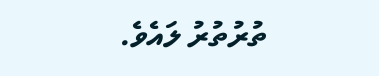ތުރުތުރު ލައެވެ.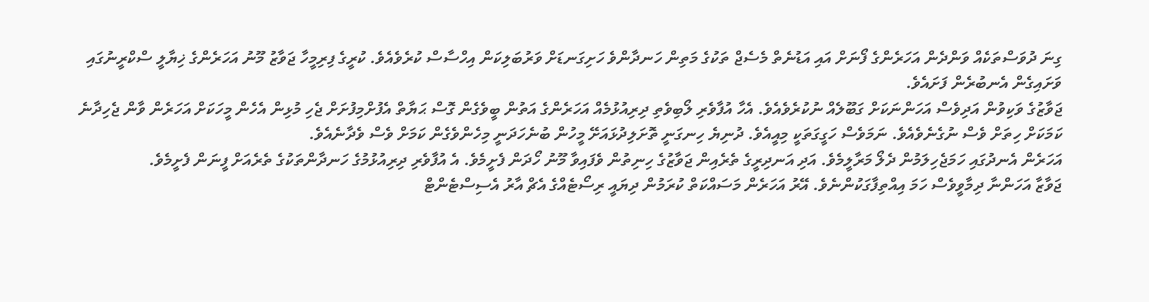ގިނަ ދުވަސްތަކެއް ވަންދެން އަހަރެންގެ ފޯނަށް އައި އަޑުނެތް މެސެޖް ތަކުގެ މަތިން ހަނދާންވެ ހަށިގަނޑަށް ވަރުބަލިކަން އިހްސާސް ކުރެވެއެވެ. ކުރީގެ ފިރިމީހާ ޖަވާޒު މޫނު އަހަރެންގެ ޚިޔާލީ ސްކްރީނުގައި ވަށައިގެން އެނބުރެން ފަށައެވެ.
ޖަވާޒުގެ ވަކިވުން އަދިވެސް އަހަންނަކަށް ގަބޫލެއް ނުކުރެވެއެވެ. އެހާ އުފާވެރި ލޯބިވެތި ދިރިއުޅުމެއް އަހަރެންގެ އަތުން ބީވެގެން ގޮސް ޙަޔާތް އެފުށްމިފުށަށް ޖެހި މުޅިން އެހެން މީހަކަށް އަހަރެން ވާން ޖެހިދާނެ ކަމަކަށް ހިތަށް ވެސް ނުގެނެވެއެވެ. ނަމަވެސް ހަގީގަތަކީ މިއީއެވެ. ދުނިޔެ ހިނގަނީ ތޮށަލިދުޅައަށޭ މީހުން ބުނެހަދަނީ މިހެންވެގެން ކަމަށް ވެސް ވެދާނެއެވެ.
އަހަރެން އެނދުގައި ހަމަޖެހިލަމުން ދެލޯ މަރާލީމެވެ. އަދި އަނދިރީގެ ތެރެއިން ޖަވާޒުގެ ހިނިތުން ވެފައިވާ މޫނު ހޯދަން ފެށީމެވެ. އެ އުފާވެރި ދިރިއުޅުމުގެ ހަނދާންތަކުގެ ތެރެއަށް ފީނަން ފެށީމެވެ.
ޖަވާޒާ އަހަންނާ ދިމާވީވެސް ހަމަ އިއްތިފާގަކުންނެވެ. އޭރު އަހަރެން މަސައްކަތް ކުރަމުން ދިޔައީ ރިސޯޓެއްގެ އެޗް އާރު އެސިސްޓެންޓް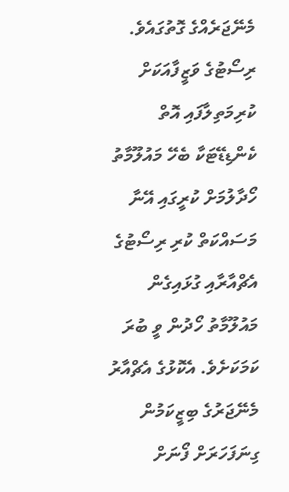މެނޭޖަރެއްގެ ގޮތުގައެވެ. ރިސޯޓުގެ ވަޒީފާއަކަށް ކުރިމަތިލާފައި އޮތް ކެންޑިޑޭޓަކާ ބެހޭ މައުލޫމާތު ހޯދާލުމަށް ކުރީގައި އޭނާ މަސައްކަތް ކުރި ރިސޯޓުގެ އެޗްއާރާއި ގުޅައިގެން މައުލޫމާތު ހޯދުން ވީ ބުރަ ކަމަކަށެވެ. އެކޮޅުގެ އެޗްއާރު މެނޭޖަރުގެ ބިޒީކަމުން ގިނަފަހަރަށް ފޯނަށް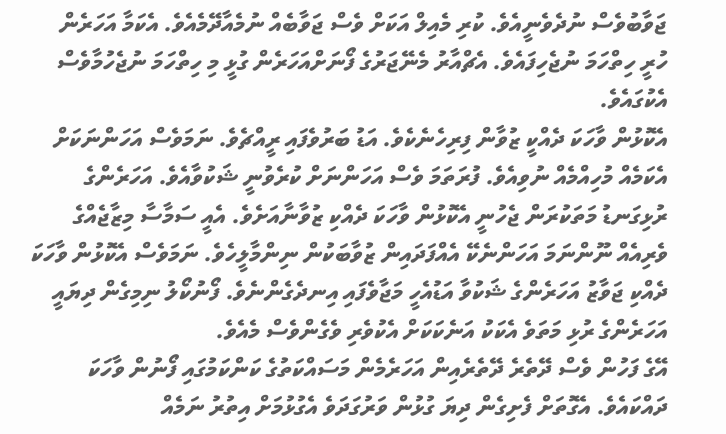ޖަވާބުވެސް ނުދެވެނީއެވެ. ކުރި މެއިލް އަކަށް ވެސް ޖަވާބެއް ނުމެއާދޭމެއެވެ. އެކަމާ އަހަރެން ހުރީ ހިތްހަމަ ނުޖެހިފައެވެ. އެޗްއާރު މެނޭޖަރުގެ ފޯނަށްއަހަރެން ގުޅީ މި ހިތްހަމަ ނުޖެހުމާވެސް އެކުގައެވެ.
އެކޮޅުން ވާހަކަ ދެއްކީ ޒުވާން ފިރިހެނެކެވެ. އަޑު ބަރުވެފައި ރީއްޗެވެ. ނަމަވެސް އަހަންނަކަށް އެކަމެއް މުހިއްމެއް ނުވިއެވެ. ފުރަތަމަ ވެސް އަހަންނަށް ކުރެވުނީ ޝަކުވާއެވެ. އަހަރެންގެ ރުޅިގަނޑު މަތަކުރަން ޖެހުނީ އެކޮޅުން ވާހަކަ ދެއްކި ޒުވާނާއަށެވެ. އެއީ ސަމާސާ މިޒާޖެއްގެ ވެރިއެއް ނޫންނަމަ އަހަންނެކޭ އެއްފަދައިން ޒުވާބަކުން ނިންމާލީހެވެ. ނަމަވެސް އެކޮޅުން ވާހަކަ ދެއްކި ޖަވާޒު އަހަރެންގެ ޝަކުވާ އަޑުއެހީ މަޖާވެފައި އިނދެގެންނެވެ. ފޯނުކޯލު ނިމިގެން ދިޔައީ އަހަރެންގެ ރުޅި މަތަވެ އެކަކު އަނެކަކަށް އެކުވެރި ވެގެންވެސް މެއެވެ.
އޭގެ ފަހުން ވެސް ދޭތެރެ ދޭތެރެއިން އަހަރެމެން މަސައްކަތުގެ ކަންކަމުގައި ފޯނުން ވާހަކަ ދައްކައެވެ. އެގޮތަށް ފެށިގެން ދިޔަ ގުޅުން ވަރުގަދަވެ އެގުޅުމަށް އިތުރު ނަމެއް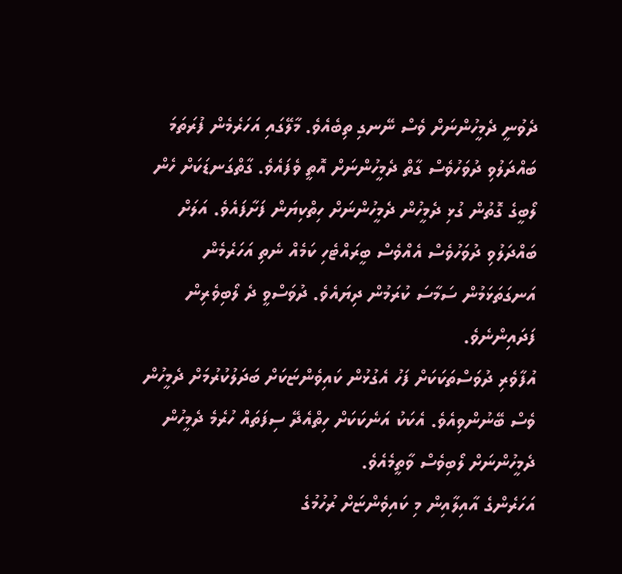ދެވުނީ ދެމީހުންނަށް ވެސް ނޭނގި ތިބެއެވެ. މާލޭގައި އަހަރެމެން ފުރަތަމަ ބައްދަލުވި ދުވަހުވެސް ގާތް ދެމީހުންނަށް އޮތީ ވެފައެވެ. ގާތްގަނޑަކަށް ހެން ލޯބީގެ ގޮތުން ގުޅި ދެމީހުން ދެމީހުންނަށް ހިތްކިޔަން ފަށާފައެވެ. އަލަށް ބައްދަލުވި ދުވަހުވެސް އެއްވެސް ބީރައްޓެހި ކަމެއް ނެތި އަހަރެމެން އަނގަތަޅަމުން ސަމާސަ ކުރަމުން ދިޔައެވެ. ދުވަސްވީ ދެ ލޯބިވެރިން ފަދައިންނެވެ.
އުފާވެރި ދުވަސްތަކަކަށް ފަހު އެގުޅުން ކައިވެންޏަކަށް ބަދަލުކުރުމަށް ދެމީހުން ވެސް ބޭނުންވިއެވެ. އެކަކު އަނެކަކަށް ހިތްއެދޭ ސިފަތައް ހުރެމެ ދެމީހުން ދެމީހުންނަށް ލޯބިވެސް ވާތީމެއެވެ.
އަހަރެންގެ އާއިލާއިން މި ކައިވެންޏަށް ރުހުމުގެ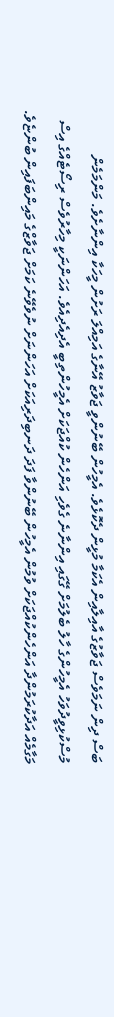ބަސް ދިން ނަމަވެސް ޖަވާޒުގެ އާއިލާއިން އެކަމާ މުޅީން ދެކޮޅެވެ. އެމީހުން ބޭނުންވީ ޖަވާޒު އޭނާގެ އަމިއްލަ ރަށުން މީހަކާ އިންނާށެވެ. މަންމަމެން މުސްކުޅިވީދުވަހު އެމީހުންގެ ހާލު ބެލުމަށް ގޭގައި އިންނާނެ ގެވެހި އަންހެން ކުއްޖަކަށް އެމީހުންތިބީ އެދިއެދިއެވެ. އަހަންނަކީ މިހާރުވެސް ރިސޯޓެއްގެ އިސް މަގާމެއް އަދާކުރަމުންދާ އަންހެންކުއްޖަކަށް ވުމުން އެމީހުން ބޭނުންވާ ފަދަ ދަނބިދަރިއަކަށް އަހަންނަށް ނުވެވޭނެ ކަމަށް ޖަވާޒްގެ މައިންބަފައިން ބުންޏެވެ.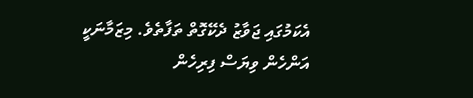އެކަމުގައި ޖަވާޒު ދެކޭގޮތް ތަފާތެވެ. މިޒަމާނަކީ އަންހެން ވިޔަސް ފިރިހެން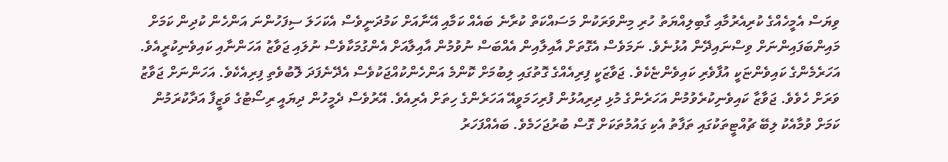ވިޔަސް އެމީހެއްގެ ކުރިއެރުމާއި ގާބިލިއްޔަތު ހުރި މިންވަރަކުން މަސައްކަތް ކުރާނެ ބައެއް ކަމާއި އޭނާއަށް ކަމުދަނީވެސް އެކަހަލަ ސިފަހުންނަ އަންހެން ކުދިން ކަމަށް މައިންބަފައިންނަށް ވިސްނައިދޭން އުޅުނެވެ. ނަމަވެސް އެގޮތަށް އާއިލާއިން އެއްބަސް ނުވުމުން އާއިލާއަށް އެންގުމަކާވެސް ނުލައި ޖަވާޒު އަހަންނާއި ކައިވެނިކުރީއެވެ.
އަހަރެމެންގެ ކައިވެންޏަކީ އުފާވެރި ކައިވެންޏެކެވެ. ޖަވާޒަކީ ފިރިއެއްގެ ގޮތުގައި ލިބުމަށް ކޮންމެ އަންހެންކުއްޖަކުވެސް އެދޭނެފަދަ ލޮބުވެތި ފިރިއެކެވެ. އަހަންނަށް ޖަވާޒު ވަރަށް ހެވެވެ. ޖަވާޒާ ކައިވެނިކުރެވުމުން އަހަރެންގެ މުޅި ދިރިއުޅުން ފުރިހަމަވީއޭ އަހަރެންގެ ހިތަށް އެރިއެވެ. އޭރުވެސް ދެމީހުން ދިޔައީ ރިސޯޓުގެ ވަޒީފާ އަދާކުރަމުން ކަމަށް ވުމާއެކު ލިބޭ ޗުއްޓީތަކުގައި ތަފާތު އެކި ގައުމުތަކަށް ގޮސް ބުރުޖަހަމެވެ. ބައެއްފަހަރު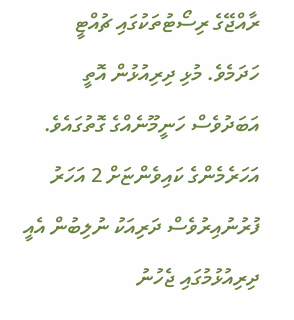ރާއްޖޭގެ ރިސޯޓުތަކުގައި ޗުއްޓީ ހަދަމެވެ. މުޅި ދިރިއުޅުން އޮތީ އަބަދުވެސް ހަނީމޫނެއްގެ ގޮތުގައެވެ.
އަހަރެމެންގެ ކައިވެންޏަށް 2 އަހަރު ފުރުނުއިރުވެސް ދަރިއަކު ނުލިބުން އެއީ ދިރިއުޅުމުގައި ޖެހުނު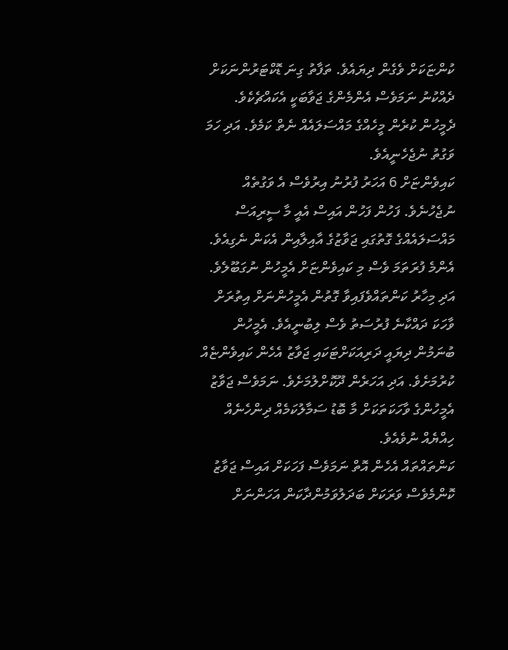ކުންޏަކަށް ވެގެން ދިޔައެވެ. ތަފާތު ގިނަ ޑޮކްޓަރުންނަކަށް ދެއްކުނު ނަމަވެސް އެންމެންގެ ޖަވާބަކީ އެކައްޗެކެވެ. ދެމީހުން ކުރެން މީހެއްގެ މައްސަލައެއް ނެތް ކަމެވެ. އަދި ހަމަ ވަގުތު ނުޖެހެނީއެވެ.
ކައިވެންޏަށް 6 އަހަރު ފުރުނު އިރުވެސް އެ ވަގުތެއް ނުޖެހުނެވެ. ފަހުން ފަހުން އައިސް އެއީ މާ ސީރިއަސް މައްސަލައެއްގެ ގޮތުގައި ޖަވާޒުގެ އާއިލާއިން އެކަން ނެގިއެވެ. އެންމެ ފުރަތަމަ ވެސް މި ކައިވެންޏަށް އެމީހުން ނުގަބޫލެވެ. އަދި މިހާރު ކަންތައްވެފައިވާ ގޮތުން އެމީހުންނަށް އިތުރަށް ވާހަކަ ދައްކާނެ ފުރުސަތު ވެސް ލިބުނީއެވެ. އެމީހުން ބުނަމުން ދިޔައީ ދަރިއަކަށްޓަކައި ޖަވާޒު އެހެން ކައިވެންޏެއް ކުރުމަށެވެ. އަދި އަހަރެން ދޫކޮށްލުމަށެވެ. ނަމަވެސް ޖަވާޒު އެމީހުންގެ ވާހަކަތަކަށް މާ ބޮޑު ސަމާލުކަމެއް ދިންހެނެއް ހިއްޔެއް ނުވެއެވެ.
ކަންތައްތައް އެހެން އޮތް ނަމަވެސް ފަހަކަށް އައިސް ޖަވާޒު ކޮންމެވެސް ވަރަކަށް ބަދަލުވަމުންދާކަން އަހަންނަށް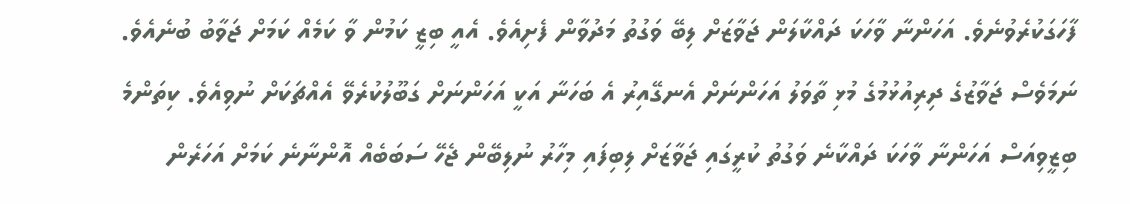ފާހަގަކުރެވުނެވެ. އަހަންނާ ވާހަކަ ދައްކާލަން ޖަވާޒަށް ލިބޭ ވަގުތު މަދުވާން ފެށިއެވެ. އެއީ ބިޒީ ކަމުން ވާ ކަމެއް ކަމަށް ޖަވާބު ބުނެއެވެ. ނަމަވެސް ޖަވާޒުގެ ދިރިއުޅުމުގެ މުޅި ތާވަލު އަހަންނަށް އެނގޭއިރު އެ ބަހަނާ އަކީ އަހަންނަށް ގަބޫލުކުރެވޭ އެއްޗަކަށް ނުވިއެވެ. ކިތަންމެ ބިޒީވިއަސް އަހަންނާ ވާހަކަ ދައްކާނެ ވަގުތު ކުރީގައި ޖަވާޒަށް ލިބިފައި މިހާރު ނުލިބޭން ޖެހޭ ސަބަބެއް އޮންނާނެ ކަމަށް އަހަރެން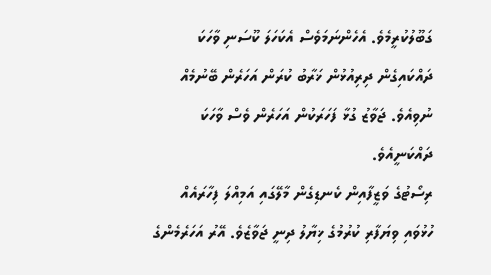ގަބޫލުކުރީމެވެ. އެހެންނަމަވެސް އެކަހަލަ ކޫސަނި ވާހަކަ ދައްކައިގެން ދިރިއުޅުން ޚަރާބު ކުރަން އަހަރެން ބޭނުމެއް ނުވިއެވެ. ޖަވާޒު ގުޅާ ފަހަރަކުން އަހަރެން ވެސް ވާހަކަ ދައްކަނީއެވެ.
ރިސޯޓުގެ ވަޒީފާއިން ކެނޑިގެން މާލޭގައި އަމިއްލަ ފިހާރައެއް ހުޅުވައި ވިޔަފާރި ކުރުމުގެ ޚިޔާލު ދިނީ ޖަވާޒެވެ. އޭރު އަހަރެމެންގެ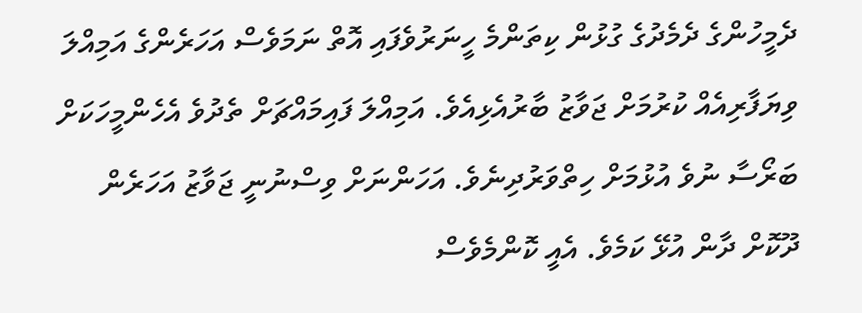ދެމީހުންގެ ދެމެދުގެ ގުޅުން ކިތަންމެ ހީނަރުވެފައި އޮތް ނަމަވެސް އަހަރެންގެ އަމިއްލަ ވިޔަފާރިއެއް ކުރުމަށް ޖަވާޒު ބާރުއެޅިއެވެ. އަމިއްލަ ފައިމައްޗަށް ތެދުވެ އެހެންމީހަކަށް ބަރޯސާ ނުވެ އުޅުމަށް ހިތްވަރުދިނެވެ. އަހަންނަށް ވިސްނުނީ ޖަވާޒު އަހަރެން ދޫކޮށް ދާން އުޅޭ ކަމެވެ. އެއީ ކޮންމެވެސް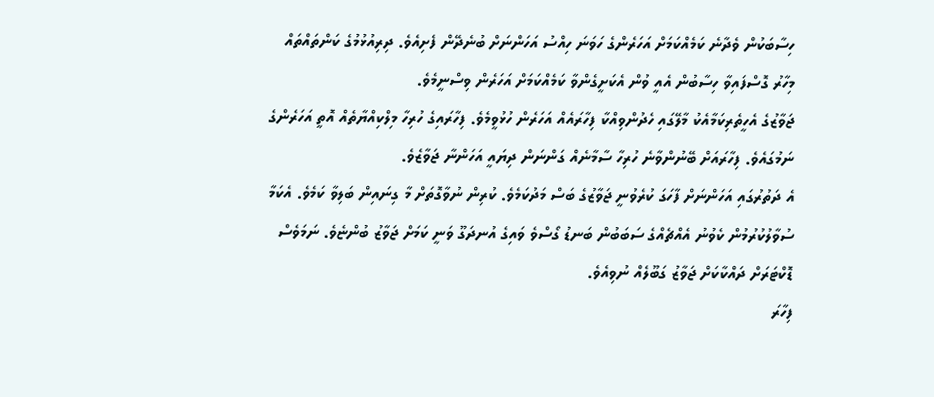ހިސާބަކުން ވެދާނެ ކަމެއްކަމަށް އަހަރެންގެ ހަވަނަ ހިއްސު އަހަންނަށް ބުނެދޭން ފެށިއެވެ. ދިރިއުޅުމުގެ ކަންތައްތައް މިހާރު ގޮސްފައިވާ ހިސާބުން އެއީ ވުން އެކަށީގެންވާ ކަމެއްކަމަށް އަހަރެން ވިސްނީމެވެ.
ޖަވާޒުގެ އެހީތެރިކަމާއެކު މާލޭގައި ހެދުންވިއްކާ ފިހާރައެއް އަހަރެން ހުޅުވީމެވެ. ފިހާރައިގެ ހުރިހާ މިލްކިއްޔާތެއް އޮތީ އަހަރެންގެ ނަމުގައެވެ. ފިހާރައަށް ބޭނުންވާނެ ހުރިހާ ސާމާނެއް ގަންނަން ދިޔައީ އަހަންނާ ޖަވާޒެވެ.
އެ ދަތުރުގައި އަހަންނަށް ފާހަގަ ކުރެވުނީ ޖަވާޒުގެ ބަސް މަދުކަމެވެ. ކުރިން ނުވާގޮތަށް މާ ގިނައިން ބަލިވާ ކަމެވެ. އެކަމާ ސުވާލުކުރުމުން ކެވުނު އެއްޗެއްގެ ސަބަބުން ބަނޑު ގޯސްވެ ވައިގެ އުނދަގޫ ވަނީ ކަމަށް ޖަވާޒު ބުންޏެވެ. ނަމަވެސް ޑޮކްޓަރަށް ދައްކާކަށް ޖަވާޒު ގަބޫލެއް ނުވިއެވެ.
ފިހާރަ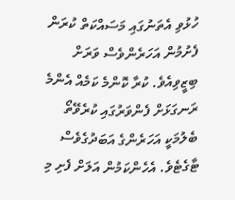ހުޅުވި އެތަނުގައި މަސައްކަތް ކުރަން ފެށުމުން އަހަރެންވެސް ވަރަށް ބިޒީވިއެވެ. ކުރާ ކޮންމެ ކަމެއް އެންމެ ރަނގަޅަށް ފެންވަރުގައި ކުރެވޭތޯ ބެލުމަކީ އަހަރެންގެ އަބަދުގެވެސް ޓާގެޓެވެ. އެހެންކަމުން އަލަށް ފެށި މި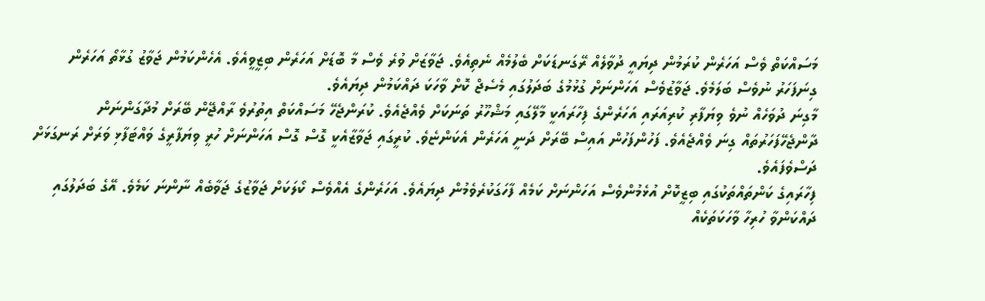މަސައްކަތް ވެސް އަހަރެން ކުރަމުން ދިޔައީ ދުވާލެއް ރޭގަނޑަކަށް ބެލުމެއް ނެތިއެވެ. ޖަވާޒަށް ވުރެ ވެސް މާ ބޮޑަށް އަހަރެން ބިޒީވީއެވެ. އެހެންކަމުން ޖަވާޒު ގުޅާތޯ އަހަރެން ގިނަފަހަރު ނުވެސް ބަލަމެވެ. ޖަވާޒުވެސް އަހަންނަށް ގުޅުމުގެ ބަދަލުގައި މެސެޖް ކޮށް ވާހަކަ ދައްކަމުން ދިޔައެވެ.
މާގިނަ ދުވަހެއް ނުވެ ވިޔަފާރި ކުރިއަރައި އަހަރެންގެ ފިހާރައަކީ މާލޭގައި މަޝްހޫރު ތަނަކަށް ވެއްޖެއެވެ. ކުރަންޖެހޭ މަސައްކަތް އިތުރުވެ ރާއްޖޭން ބޭރަށް މުދާގަންނަން ދާންޖެހޭފަހަރުތައް ގިނަ ވެއްޖެއެވެ. ފަހުންފަހުން އައިސް ބޭރަށް ދަނީ އަހަރެން އެކަންޏެވެ. ކުރީގައި ޖަވާޒާއެކީ ގޮސް ގޮސް އަހަންނަށް ހުރީ ވިޔަފާރީގެ ވައްޓަފާޅި ވަރަށް ރަނގަޅަށް ދަސްވެފައެވެ.
ފިހާރައިގެ ކަންތައްތަކުގައި ބިޒީކޮށް އުޅެމުންވެސް އަހަންނަށް ކަމެއް ފާހަގަކުރެވެމުން ދިޔައެވެ. އަހަރެންގެ އެއްވެސް ކޯލަކަށް ޖަވާޒުގެ ޖަވާބެއް ނާންނަ ކަމެވެ. އޭގެ ބަދަލުގައި ދައްކަންވާ ހުރިހާ ވާހަކަތަކެއް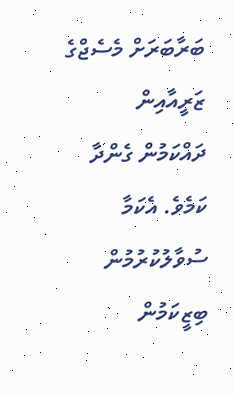ބަރާބަރަށް މެސެޖްގެ ޒަރީއާއިން ދައްކަމުން ގެންދާ ކަމެވެ. އެކަމާ ސުވާލުކުރުމުން ބިޒީކަމުން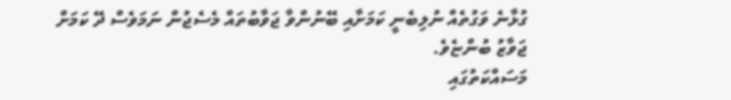ގުޅާނެ ވަގުތެއް ނުލިބެނީ ކަމަށާއި ބޭނުންވާ ޖަވާބުތައް މެސެޖުން ނަމަވެސް ދޭ ކަމަށް ޖަވާޒު ބުންޏެވެ.
މަސައްކަތުގައި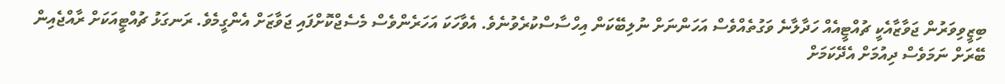ބިޒީވިވަރުން ޖަވާޒާއެކީ ޗުއްޓީއެއް ހަދާލާނެ ވަގުތެއްވެސް އަހަންނަށް ނުލިބޭކަން އިހްސާސްކުރެވުނެވެ. އެވާހަކަ އަހަރެންވެސް މެސެޖްކޮށްފައި ޖަވާޒަށް އެންގީމެވެ. ރަނގަޅު ޗުއްޓީއަކަށް ރާއްޖެއިން ބޭރަށް ނަމަވެސް ދިއުމަށް އެދޭކަމަށް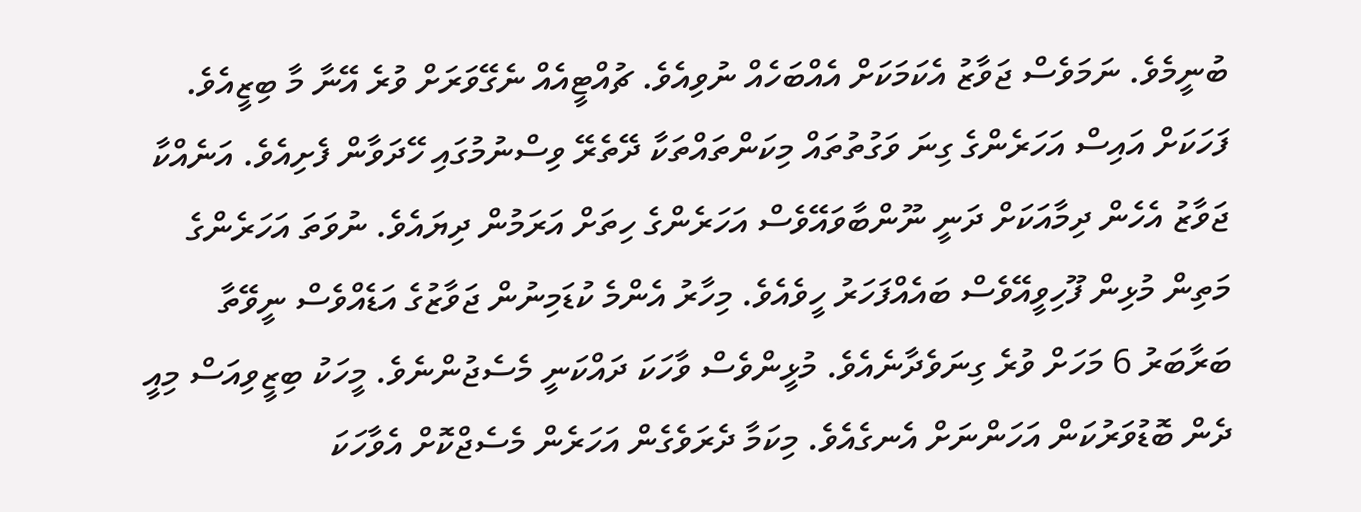ބުނީމެވެ. ނަމަވެސް ޖަވާޒު އެކަމަކަށް އެއްބަހެއް ނުވިއެވެ. ޗުއްޓީއެއް ނެގޭވަރަށް ވުރެ އޭނާ މާ ބިޒީއެވެ.
ފަހަކަށް އައިސް އަހަރެންގެ ގިނަ ވަގުތުތައް މިކަންތައްތަކާ ދޭތެރޭ ވިސްނުމުގައި ހޭދަވާން ފެށިއެވެ. އަނެއްކާ ޖަވާޒު އެހެން ދިމާއަކަށް ދަނީ ނޫންބާވައޭވެސް އަހަރެންގެ ހިތަށް އަރަމުން ދިޔައެވެ. ނުވަތަ އަހަރެންގެ މަތިން މުޅިން ފޫހިވީއޭވެސް ބައެއްފަހަރު ހީވެއެވެ. މިހާރު އެންމެ ކުޑަމިނުން ޖަވާޒުގެ އަޑެއްވެސް ނީވޭތާ ބަރާބަރު 6 މަހަށް ވުރެ ގިނަވެދާނެއެވެ. މުޅީންވެސް ވާހަކަ ދައްކަނީ މެސެޖުންނެވެ. މީހަކު ބިޒީވިއަސް މިއީ ދެން ބޮޑުވަރުކަން އަހަންނަށް އެނގެއެވެ. މިކަމާ ދެރަވެގެން އަހަރެން މެސެޖްކޮށް އެވާހަކަ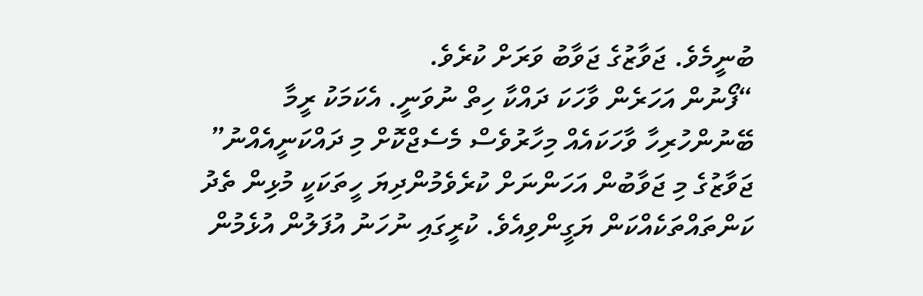ބުނީމެވެ. ޖަވާޒުގެ ޖަވާބު ވަރަށް ކުރެވެ.
“ފޯނުން އަހަރެން ވާހަކަ ދައްކާ ހިތް ނުވަނީ. އެކަމަކު ރީމާ ބޭނުންހުރިހާ ވާހަކައެއް މިހާރުވެސް މެސެޖްކޮށް މި ދައްކަނީއެއްނު” ޖަވާޒުގެ މި ޖަވާބުން އަހަންނަށް ކުރެވެމުންދިޔަ ހީތަކަކީ މުޅިން ތެދު ކަންތައްތަކެއްކަން ޔަގީންވިއެވެ. ކުރީގައި ނުހަނު އުފަލުން އުޅެމުން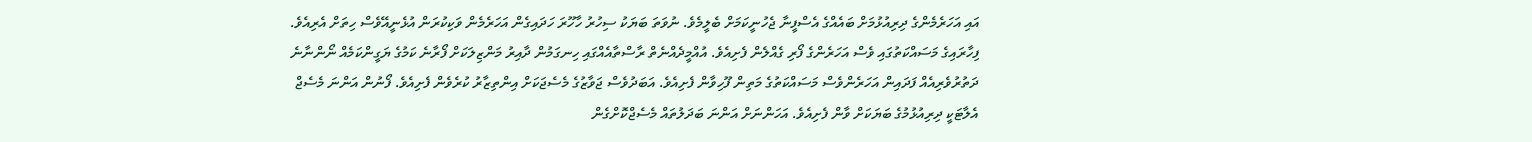އައި އަހަރެމެންގެ ދިރިއުޅުމަށް ބައެއްގެ އެސްފީނާ ޖެހުނީކަމަށް ބެލީމެވެ. ނުވަތަ ބަޔަކު ސިހުރު ހާހޫރަ ހަދައިގެން އަހަރެމެން ވަކިކުރަން އުޅެނީއޭވެސް ހިތަށް އެރިއެވެ.
ފިހާރައިގެ މަސައްކަތުގައި ވެސް އަހަރެންގެ ފޯރި ގެއްލެން ފެށިއެވެ. އުއްމީދެއްނެތް ރާސްތާއެއްގައި ހިނގަމުން ދާއިރު މަންޒިލަކަށް ފޯރާނެ ކަމުގެ ޔަގީންކަމެއް ނޯންނާނެ ދަތުރުވެރިއެއް ފަދައިން އަހަރެންވެސް މަސައްކަތުގެ މަތިން ފޫހިވާން ފެށިއެވެ. އަބަދުވެސް ޖަވާޒުގެ މެސެޖަކަށް އިންތިޒާރު ކުރެވެން ފެށިއެވެ. ފޯނުން އަންނަ މެސެޖް އެލާޓަކީ ދިރިއުޅުމުގެ ބަޔަކަށް ވާން ފެށިއެވެ. އަހަންނަށް އަންނަ ބަދަލުތައް މެސެޖްކޮށްގެން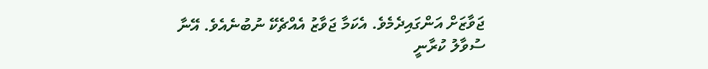ޖަވާޒަށް އަންގައިދެމެވެ. އެކަމާ ޖަވާޒު އެއްޗެކޭ ނުބުނެއެވެ. އޭނާ ސުވާލު ކުރާނީ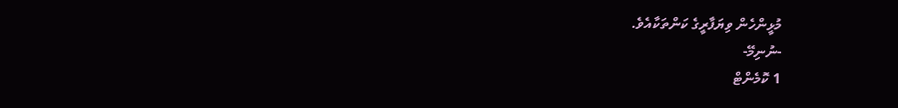މުޅީންހެން ވިޔަފާރީގެ ކަންތަކާއެވެ.
-ނުނިމޭ-
1 ކޮމެންޓް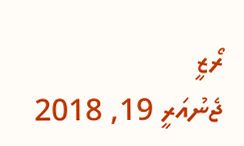ރޯޒީ
ޖެނުއަރީ 19, 2018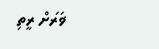ޥަރަށް ރީތި